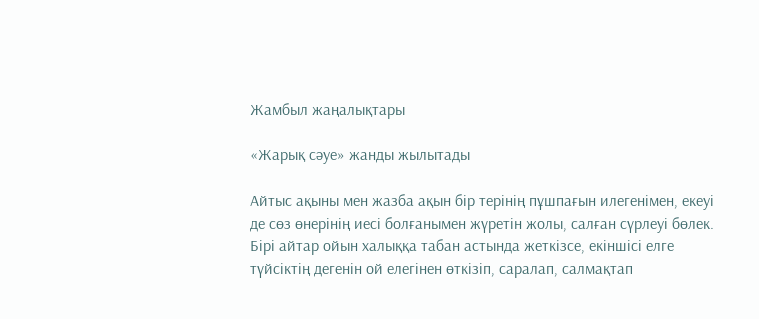Жамбыл жаңалықтары

«Жарық сәуе» жанды жылытады

Айтыс ақыны мен жазба ақын бір терінің пұшпағын илегенімен, екеуі де сөз өнерінің иесі болғанымен жүретін жолы, салған сүрлеуі бөлек. Бірі айтар ойын халыққа табан астында жеткізсе, екіншісі елге түйсіктің дегенін ой елегінен өткізіп, саралап, салмақтап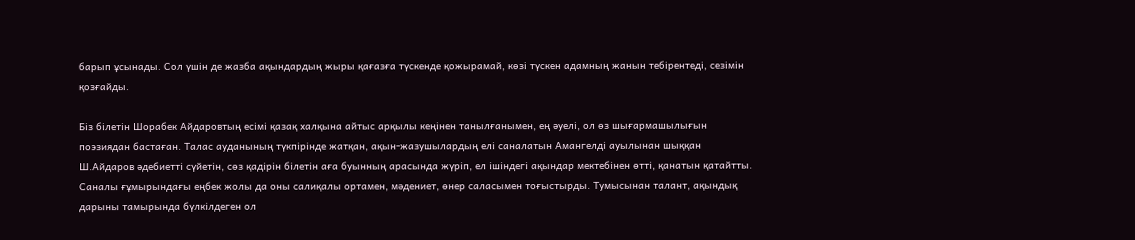барып ұсынады. Сол үшін де жазба ақындардың жыры қағазға түскенде қожырамай, көзі түскен адамның жанын тебірентеді, сезімін қозғайды.

Біз білетін Шорабек Айдаровтың есімі қазақ халқына айтыс арқылы кеңінен танылғанымен, ең әуелі, ол өз шығармашылығын поэзиядан бастаған. Талас ауданының түкпірінде жатқан, ақын-жазушылардың елі саналатын Амангелді ауылынан шыққан Ш.Айдаров әдебиетті сүйетін, сөз қадірін білетін аға буынның арасында жүріп, ел ішіндегі ақындар мектебінен өтті, қанатын қатайтты. Саналы ғұмырындағы еңбек жолы да оны салиқалы ортамен, мәдениет, өнер саласымен тоғыстырды. Тумысынан талант, ақындық дарыны тамырында бүлкілдеген ол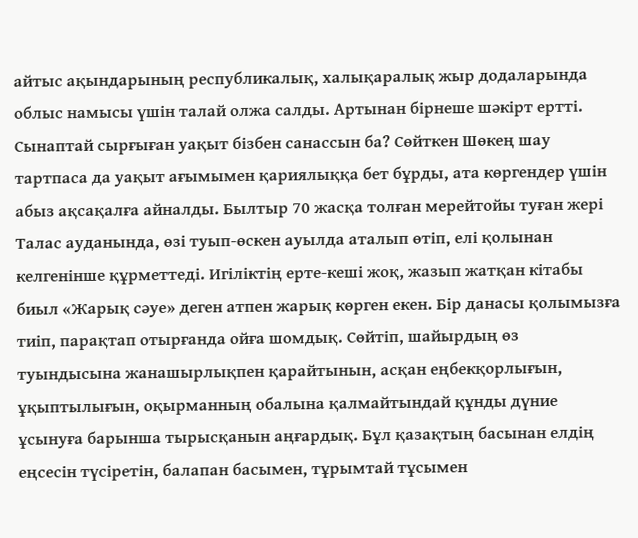айтыс ақындарының республикалық, халықаралық жыр додаларында облыс намысы үшін талай олжа салды. Артынан бірнеше шәкірт ертті. Сынаптай сырғыған уақыт бізбен санассын ба? Сөйткен Шөкең шау тартпаса да уақыт ағымымен қариялыққа бет бұрды, ата көргендер үшін абыз ақсақалға айналды. Былтыр 70 жасқа толған мерейтойы туған жері Талас ауданында, өзі туып-өскен ауылда аталып өтіп, елі қолынан келгенінше құрметтеді. Игіліктің ерте-кеші жоқ, жазып жатқан кітабы биыл «Жарық сәуе» деген атпен жарық көрген екен. Бір данасы қолымызға тиіп, парақтап отырғанда ойға шомдық. Сөйтіп, шайырдың өз туындысына жанашырлықпен қарайтынын, асқан еңбекқорлығын, ұқыптылығын, оқырманның обалына қалмайтындай құнды дүние ұсынуға барынша тырысқанын аңғардық. Бұл қазақтың басынан елдің еңсесін түсіретін, балапан басымен, тұрымтай тұсымен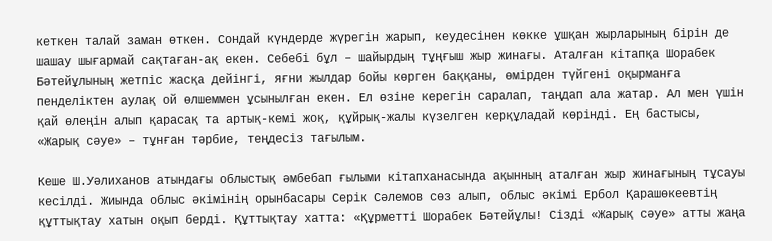кеткен талай заман өткен. Сондай күндерде жүрегін жарып, кеудесінен көкке ұшқан жырларының бірін де шашау шығармай сақтаған-ақ екен. Себебі бұл – шайырдың тұңғыш жыр жинағы. Аталған кітапқа Шорабек Бәтейұлының жетпіс жасқа дейінгі, яғни жылдар бойы көрген баққаны, өмірден түйгені оқырманға пенделіктен аулақ ой өлшеммен ұсынылған екен. Ел өзіне керегін саралап, таңдап ала жатар. Ал мен үшін қай өлеңін алып қарасақ та артық-кемі жоқ, құйрық-жалы күзелген керқұладай көрінді. Ең бастысы, «Жарық сәуе» – тұнған тәрбие, теңдесіз тағылым.

Кеше Ш.Уәлиханов атындағы облыстық әмбебап ғылыми кітапханасында ақынның аталған жыр жинағының тұсауы кесілді. Жиында облыс әкімінің орынбасары Серік Сәлемов сөз алып, облыс әкімі Ербол Қарашөкеевтің құттықтау хатын оқып берді. Құттықтау хатта: «Құрметті Шорабек Бәтейұлы! Сізді «Жарық сәуе» атты жаңа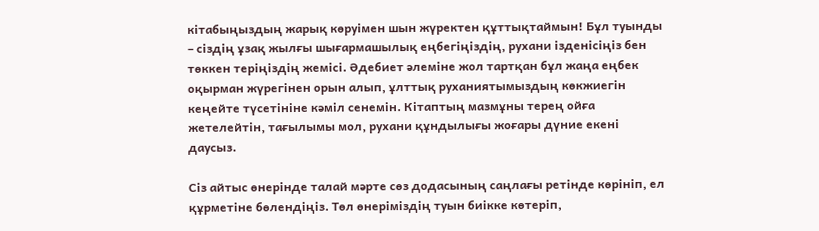кітабыңыздың жарық көруімен шын жүректен құттықтаймын! Бұл туынды – сіздің ұзақ жылғы шығармашылық еңбегіңіздің, рухани ізденісіңіз бен төккен теріңіздің жемісі. Әдебиет әлеміне жол тартқан бұл жаңа еңбек оқырман жүрегінен орын алып, ұлттық руханиятымыздың көкжиегін кеңейте түсетініне кәміл сенемін. Кітаптың мазмұны терең ойға жетелейтін, тағылымы мол, рухани құндылығы жоғары дүние екені даусыз.

Сіз айтыс өнерінде талай мәрте сөз додасының саңлағы ретінде көрініп, ел құрметіне бөлендіңіз. Төл өнеріміздің туын биікке көтеріп,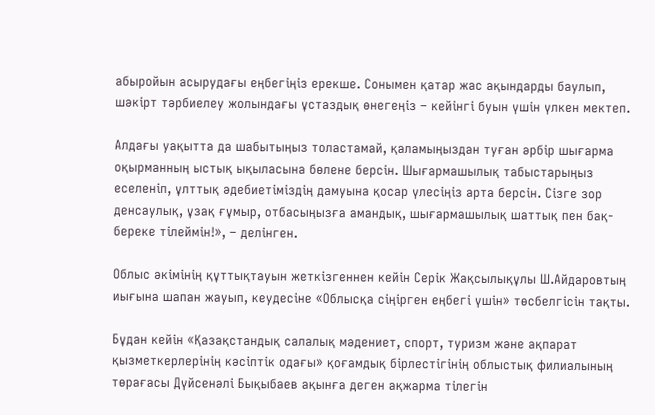абыройын асырудағы еңбегіңіз ерекше. Сонымен қатар жас ақындарды баулып, шәкірт тәрбиелеу жолындағы ұстаздық өнегеңіз – кейінгі буын үшін үлкен мектеп.

Алдағы уақытта да шабытыңыз толастамай, қаламыңыздан туған әрбір шығарма оқырманның ыстық ықыласына бөлене берсін. Шығармашылық табыстарыңыз еселеніп, ұлттық әдебиетіміздің дамуына қосар үлесіңіз арта берсін. Сізге зор денсаулық, ұзақ ғұмыр, отбасыңызға амандық, шығармашылық шаттық пен бақ-береке тілеймін!», – делінген.

Облыс әкімінің құттықтауын жеткізгеннен кейін Серік Жақсылықұлы Ш.Айдаровтың иығына шапан жауып, кеудесіне «Облысқа сіңірген еңбегі үшін» төсбелгісін тақты.

Бұдан кейін «Қазақстандық салалық мәдениет, спорт, туризм және ақпарат қызметкерлерінің кәсіптік одағы» қоғамдық бірлестігінің облыстық филиалының төрағасы Дүйсенәлі Бықыбаев ақынға деген ақжарма тілегін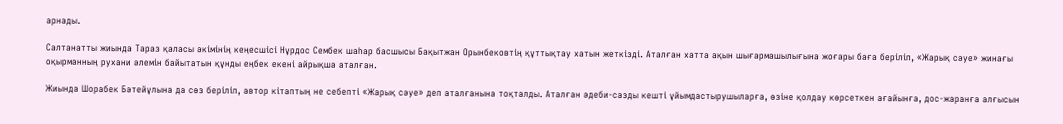арнады.

Салтанатты жиында Тараз қаласы әкімінің кеңесшісі Нұрдос Сембек шаһар басшысы Бақытжан Орынбековтің құттықтау хатын жеткізді. Аталған хатта ақын шығармашылығына жоғары баға беріліп, «Жарық сәуе» жинағы оқырманның рухани әлемін байытатын құнды еңбек екені айрықша аталған.

Жиында Шорабек Бәтейұлына да сөз беріліп, автор кітаптың не себепті «Жарық сәуе» деп аталғанына тоқталды. Аталған әдеби-сазды кешті ұйымдастырушыларға, өзіне қолдау көрсеткен ағайынға, дос-жаранға алғысын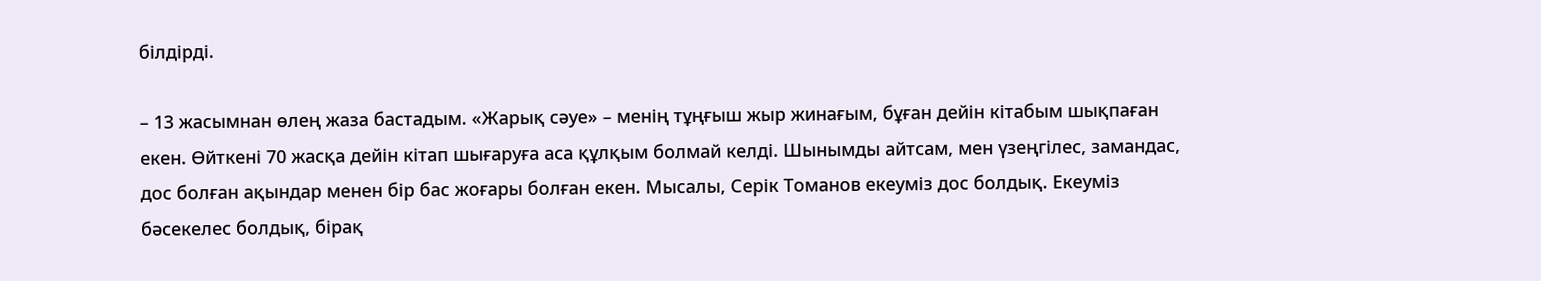білдірді.

– 13 жасымнан өлең жаза бастадым. «Жарық сәуе» – менің тұңғыш жыр жинағым, бұған дейін кітабым шықпаған екен. Өйткені 70 жасқа дейін кітап шығаруға аса құлқым болмай келді. Шынымды айтсам, мен үзеңгілес, замандас, дос болған ақындар менен бір бас жоғары болған екен. Мысалы, Серік Томанов екеуміз дос болдық. Екеуміз бәсекелес болдық, бірақ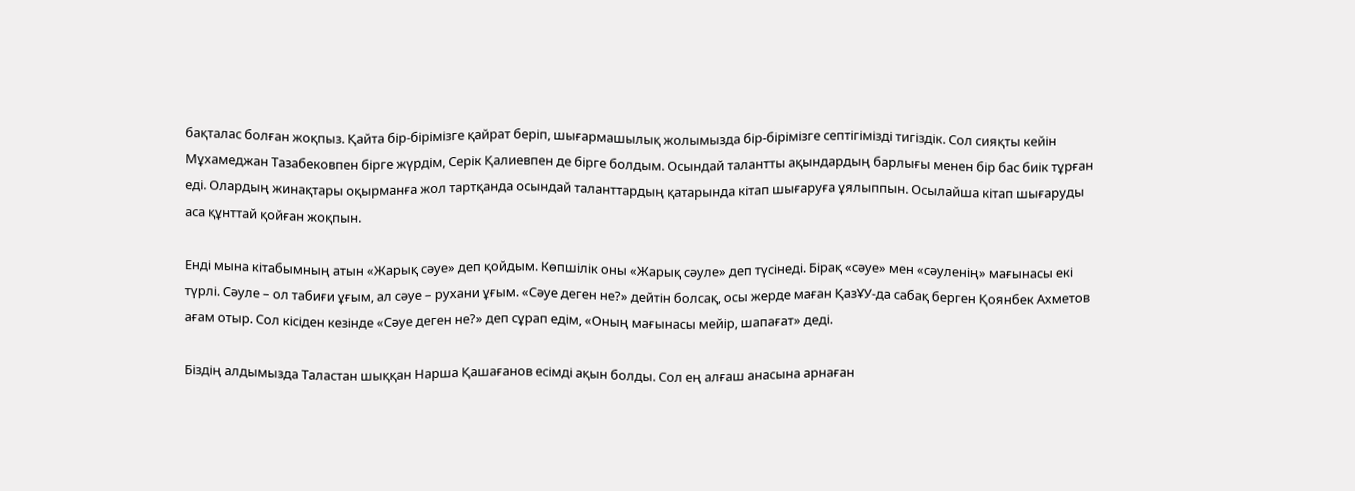бақталас болған жоқпыз. Қайта бір-бірімізге қайрат беріп, шығармашылық жолымызда бір-бірімізге септігімізді тигіздік. Сол сияқты кейін Мұхамеджан Тазабековпен бірге жүрдім, Серік Қалиевпен де бірге болдым. Осындай талантты ақындардың барлығы менен бір бас биік тұрған еді. Олардың жинақтары оқырманға жол тартқанда осындай таланттардың қатарында кітап шығаруға ұялыппын. Осылайша кітап шығаруды аса құнттай қойған жоқпын.

Енді мына кітабымның атын «Жарық сәуе» деп қойдым. Көпшілік оны «Жарық сәуле» деп түсінеді. Бірақ «сәуе» мен «сәуленің» мағынасы екі түрлі. Сәуле – ол табиғи ұғым, ал сәуе – рухани ұғым. «Сәуе деген не?» дейтін болсақ, осы жерде маған ҚазҰУ-да сабақ берген Қоянбек Ахметов ағам отыр. Сол кісіден кезінде «Сәуе деген не?» деп сұрап едім, «Оның мағынасы мейір, шапағат» деді.

Біздің алдымызда Таластан шыққан Нарша Қашағанов есімді ақын болды. Сол ең алғаш анасына арнаған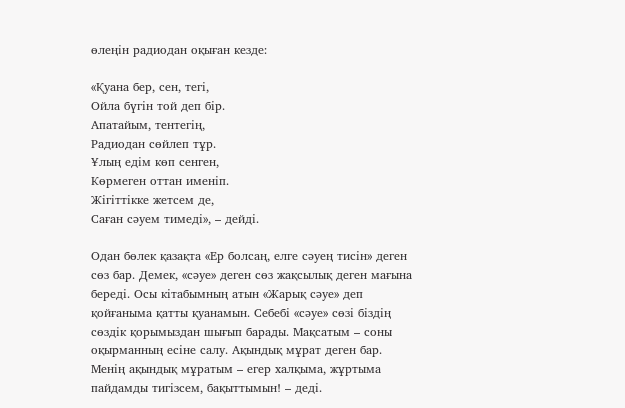өлеңін радиодан оқыған кезде:

«Қуана бер, сен, тегі,
Ойла бүгін той деп бір.
Апатайым, тентегің,
Радиодан сөйлеп тұр.
Ұлың едім көп сенген,
Көрмеген оттан именіп.
Жігіттікке жетсем де,
Саған сәуем тимеді», – дейді.

Одан бөлек қазақта «Ер болсаң, елге сәуең тисін» деген сөз бар. Демек, «сәуе» деген сөз жақсылық деген мағына береді. Осы кітабымның атын «Жарық сәуе» деп қойғаныма қатты қуанамын. Себебі «сәуе» сөзі біздің сөздік қорымыздан шығып барады. Мақсатым – соны оқырманның есіне салу. Ақындық мұрат деген бар. Менің ақындық мұратым – егер халқыма, жұртыма пайдамды тигізсем, бақыттымын! – деді.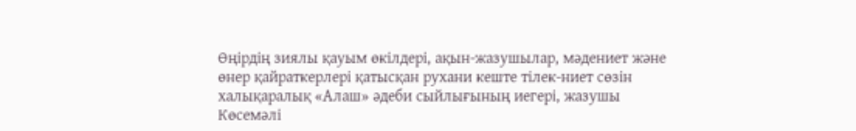Өңірдің зиялы қауым өкілдері, ақын-жазушылар, мәдениет және өнер қайраткерлері қатысқан рухани кеште тілек-ниет сөзін халықаралық «Алаш» әдеби сыйлығының иегері, жазушы Көсемәлі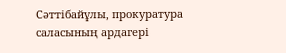Сәттібайұлы, прокуратура саласының ардагері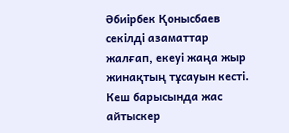Әбиірбек Қонысбаев секілді азаматтар жалғап, екеуі жаңа жыр жинақтың тұсауын кесті. Кеш барысында жас айтыскер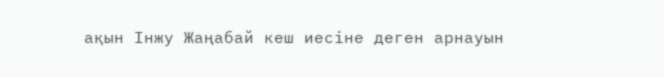ақын Інжу Жаңабай кеш иесіне деген арнауын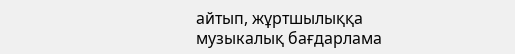айтып, жұртшылыққа музыкалық бағдарлама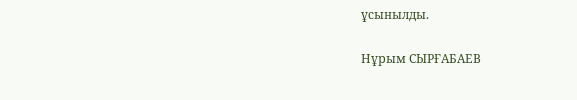ұсынылды.

Нұрым СЫРҒАБАЕВ